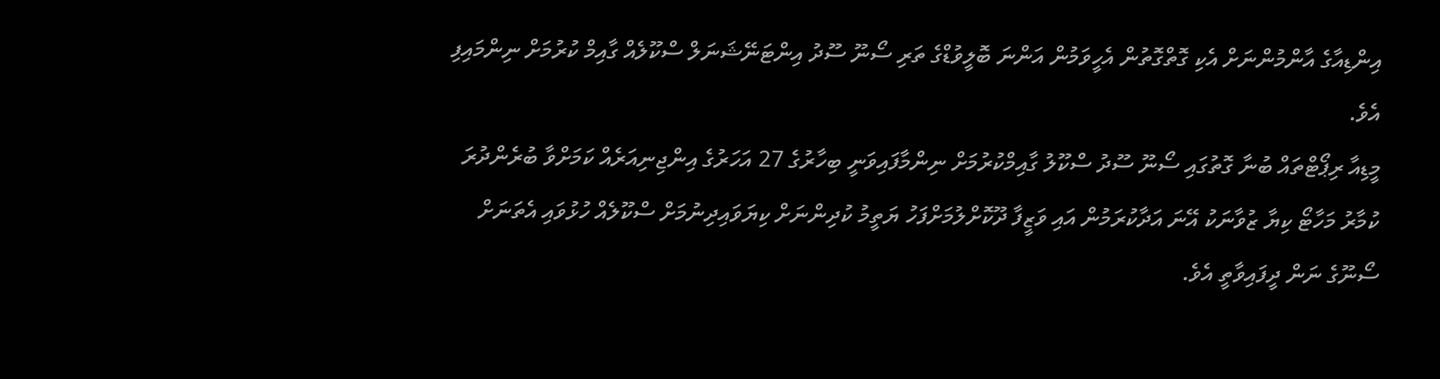އިންޑިއާގެ އާންމުންނަށް އެކި ގޮތްގޮތުން އެހީވަމުން އަންނަ ބޮލީވުޑްގެ ތަރި ސޯނޫ ސޫދު އިންޓަނޭޝަނަލް ސްކޫލެއް ގާއިމް ކުރުމަށް ނިންމައިފި އެވެ.
މީޑިއާ ރިޕޯޓްތައް ބުނާ ގޮތުގައި ސޯނޫ ސޫދު ސްކޫލު ގާއިމްކުރުމަށް ނިންމާފައިވަނީ ބިހާރުގެ 27 އަހަރުގެ އިންޖިނިއަރެއް ކަމަށްވާ ބުރެންދުރަ ކުމާރު މަހާޓޯ ކިޔާ ޒުވާނަކު އޭނަ އަދާކުރަމުން އައި ވަޒީފާ ދޫކޮށްލުމަށްފަހު ޔަތީމު ކުދިންނަށް ކިޔަވައިދިނުމަށް ސްކޫލެއް ހުޅުވައި އެތަނަށް ސޯނޫގެ ނަން ދީފައިވާތީ އެވެ.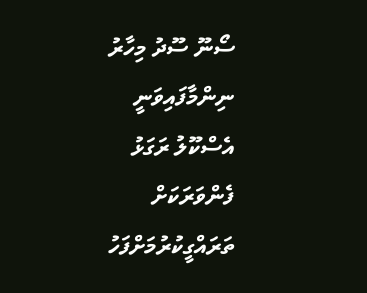ސޯނޫ ސޫދު މިހާރު ނިންމާފައިވަނީ އެސްކޫލު ރަގަޅު ފެންވަރަކަށް ތަރައްގީކުރުމަށްފަހު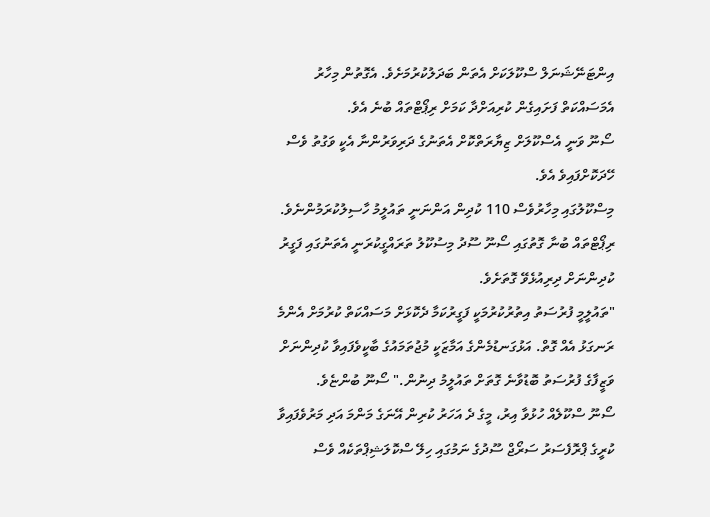އިންޓަނޭޝަނަލް ސްކޫލަކަށް އެތަން ބަދަލުކުރުމަށެވެ. އެގޮތުން މިހާރު އެމަސައްކަތް ފަށައިގެން ކުރިއަށްދާ ކަމަށް ރިޕޯޓްތައް ބުނެ އެވެ.
ސޯނޫ ވަނީ އެސްކޫލަށް ޒިޔާރަތްކޮށް އެތަނުގެ ދަރިވަރުންނާ އެކީ ވަގުތު ވެސް ހޭދަކޮށްފައިވެ އެވެ.
މިސްކޫލުގައި މިހާރުވެސް 110 ކުދިން އަންނަނީ ތައުލީމު ހާސިލުކުރަމުންނެވެ.
ރިޕޯޓްތައް ބުނާ ގޮތުގައި ސޯނޫ ސޫދު މިސުކޫލު ތަރައްގީކުރަނީ އެތަނުގައި ފަގީރު ކުދިންނަށް ދިރިއުޅެވޭ ގޮތަށެވެ.
"ތައުލީމީ ފުރުސަތު އިތުރުކުރުމަކީ ފަގީރުކަމާ ދެކޮޅަށް މަސައްކަތް ކުރުމަށް އެންމެ ރަނގަޅު އެއް ގޮތް. އަޅުގަނޑުމެންގެ އަމާޒަކީ މުޖުތަމައުގެ ބާކީވެފައިވާ ކުދިންނަށް ވަޒީފާގެ ފުރުސަތު ބޮޑުވާނެ ގޮތަށް ތައުލީމު ދިނުން." ސޯނޫ ބުންޏެވެ.
ސޯނޫ ސްކޫލެއް ހުޅުވާ އިރު، މީގެ ދެ އަހަރު ކުރިން އޭނަގެ މަންމަ އަދި މަރުވެފައިވާ ކުރީގެ ޕްރޮފެސަރު ސަރޯޖް ސޫދުގެ ނަމުގައި ހިލޭ ސްކޮލަޝިޕްތަކެއް ވެސް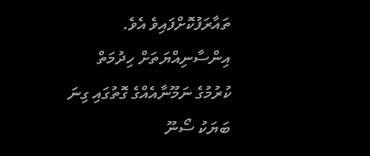ތައާރަފުކޮށްފައިވެ އެވެ.
އިންސާނިއްޔަތަށް ހިދުމަތް ކުރުމުގެ ނަމޫނާއެއްގެ ގޮތުގައި ގިނަ ބަޔަކު ސޯނޫ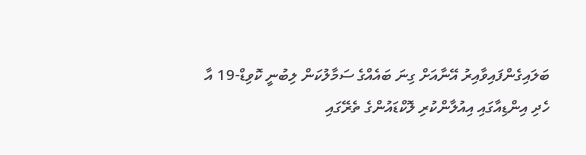ބަލައިގެންފައިވާއިރު އޭނާއަށް ގިނަ ބައެއްގެ ސަމާލުކަން ލިބުނީ ކޮވިޑް-19 އާ ހެދި އިންޑިއާގައި އިއުލާންކުރި ލޮކްޑައުންގެ ތެރޭގައި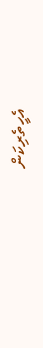އެހީތެރިކަން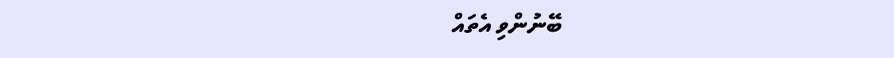ބޭނުންވި އެތައް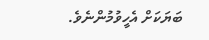ބަޔަކަށް އެހީވުމުންނެވެ.